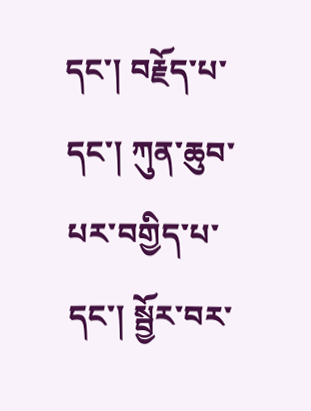དང་། བརྗོད་པ་དང་། ཀུན་ཆུབ་པར་བགྱིད་པ་དང་། སྦྱོར་བར་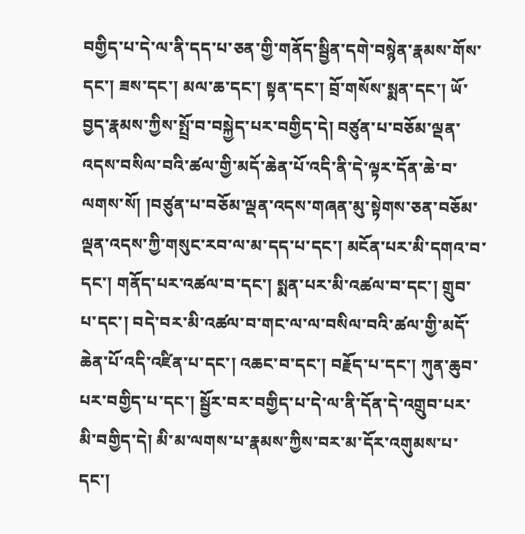བགྱིད་པ་དེ་ལ་ནི་དད་པ་ཅན་གྱི་གནོད་སྦྱིན་དགེ་བསྙེན་རྣམས་གོས་དང་། ཟས་དང་། མལ་ཆ་དང་། སྟན་དང་། བྲོ་གསོས་སྨན་དང་། ཡོ་བྱད་རྣམས་ཀྱིས་སྤྲོ་བ་བསྐྱེད་པར་བགྱིད་དེ། བཙུན་པ་བཅོམ་ལྡན་འདས་བསིལ་བའི་ཚལ་གྱི་མདོ་ཆེན་པོ་འདི་ནི་དེ་ལྟར་དོན་ཆེ་བ་ལགས་སོ། །བཙུན་པ་བཅོམ་ལྡན་འདས་གཞན་མུ་སྟེགས་ཅན་བཅོམ་ལྡན་འདས་ཀྱི་གསུང་རབ་ལ་མ་དད་པ་དང་། མངོན་པར་མི་དགའ་བ་དང་། གནོད་པར་འཚལ་བ་དང་། སྨན་པར་མི་འཚལ་བ་དང་། གྲུབ་པ་དང་། བདེ་བར་མི་འཚལ་བ་གང་ལ་ལ་བསིལ་བའི་ཚལ་གྱི་མདོ་ཆེན་པོ་འདི་འཛིན་པ་དང་། འཆང་བ་དང་། བརྗོད་པ་དང་། ཀུན་ཆུབ་པར་བགྱིད་པ་དང་། སྦྱོར་བར་བགྱིད་པ་དེ་ལ་ནི་དོན་དེ་འགྲུབ་པར་མི་བགྱིད་དེ། མི་མ་ལགས་པ་རྣམས་ཀྱིས་བར་མ་དོར་འགུམས་པ་དང་།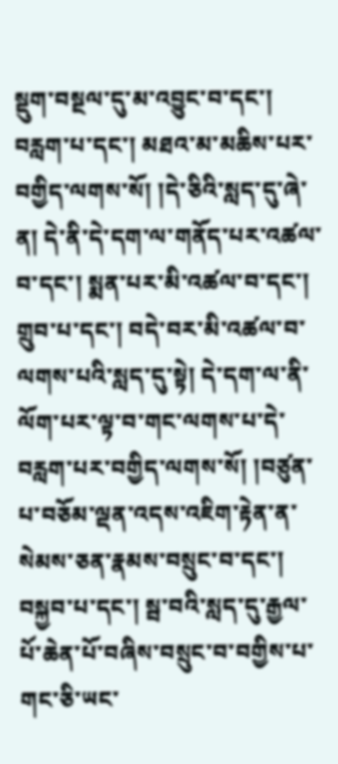སྡུག་བསྔལ་དུ་མ་འབྱུང་བ་དང་། བརླག་པ་དང་། མཐའ་མ་མཆིས་པར་བགྱིད་ལགས་སོ། །དེ་ཅིའི་སླད་དུ་ཞེ་ན། དེ་ནི་དེ་དག་ལ་གནོད་པར་འཚལ་བ་དང་། སྨན་པར་མི་འཚལ་བ་དང་། གྲུབ་པ་དང་། བདེ་བར་མི་འཚལ་བ་ལགས་པའི་སླད་དུ་སྟེ། དེ་དག་ལ་ནི་ལོག་པར་ལྟ་བ་གང་ལགས་པ་དེ་བརླག་པར་བགྱིད་ལགས་སོ། །བཙུན་པ་བཅོམ་ལྡན་འདས་འཇིག་རྟེན་ན་སེམས་ཅན་རྣམས་བསྲུང་བ་དང་། བསྐྱབ་པ་དང་། སྦ་བའི་སླད་དུ་རྒྱལ་པོ་ཆེན་པོ་བཞིས་བསྲུང་བ་བགྱིས་པ་གང་ཅི་ཡང་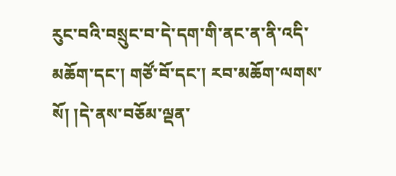རུང་བའི་བསྲུང་བ་དེ་དག་གི་ནང་ན་ནི་འདི་མཆོག་དང་། གཙོ་བོ་དང་། རབ་མཆོག་ལགས་སོ། །དེ་ནས་བཅོམ་ལྡན་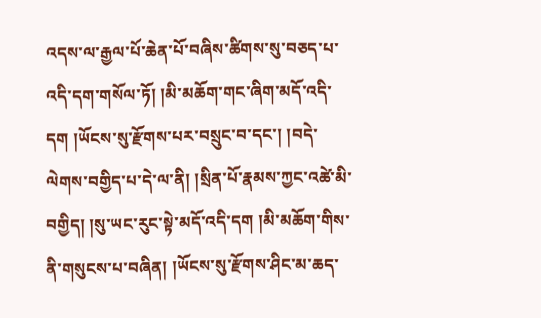འདས་ལ་རྒྱལ་པོ་ཆེན་པོ་བཞིས་ཚིགས་སུ་བཅད་པ་འདི་དག་གསོལ་ཏོ། །མི་མཆོག་གང་ཞིག་མདོ་འདི་དག །ཡོངས་སུ་རྫོགས་པར་བསྲུང་བ་དང་། །བདེ་ལེགས་བགྱིད་པ་དེ་ལ་ནི། །སྲིན་པོ་རྣམས་ཀྱང་འཚེ་མི་བགྱིད། །སུ་ཡང་རུང་སྟེ་མདོ་འདི་དག །མི་མཆོག་གིས་ནི་གསུངས་པ་བཞིན། །ཡོངས་སུ་རྫོགས་ཤིང་མ་ཆད་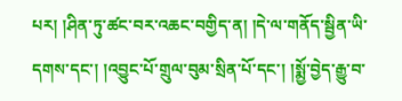པར། །ཤིན་ཏུ་ཚང་བར་འཆང་བགྱིད་ན། །དེ་ལ་གནོད་སྦྱིན་ཡི་དགས་དང་། །འབྱུང་པོ་གྲུལ་བུམ་སྲིན་པོ་དང་། །སྨྱོ་བྱེད་རྒྱུ་བ་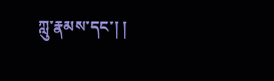ཀླུ་རྣམས་དང་། །